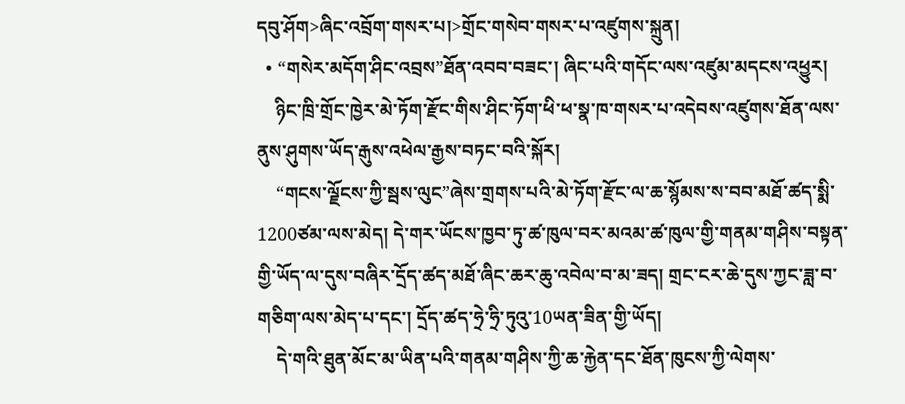དབུ་ཤོག>ཞིང་འབྲོག་གསར་པ།>གྲོང་གསེབ་གསར་པ་འཛུགས་སྐྲུན།
  • “གསེར་མདོག་ཤིང་འབྲས”ཐོན་འབབ་བཟང་། ཞིང་པའི་གདོང་ལས་འཛུམ་མདངས་འཕྱུར།
    ཉིང་ཁྲི་གྲོང་ཁྱེར་མེ་ཏོག་རྫོང་གིས་ཤིང་ཏོག་ཕི་ཕ་སྣ་ཁ་གསར་པ་འདེབས་འཛུགས་ཐོན་ལས་ནུས་ཤུགས་ཡོད་རྒུས་འཕེལ་རྒྱས་བཏང་བའི་སྐོར།
    “གངས་ལྗོངས་ཀྱི་སྦས་ལུང”ཞེས་གྲགས་པའི་མེ་ཏོག་རྫོང་ལ་ཆ་སྙོམས་ས་བབ་མཐོ་ཚད་སྨི་1200ཙམ་ལས་མེད། དེ་གར་ཡོངས་ཁྱབ་ཏུ་ཚ་ཁུལ་བར་མའམ་ཚ་ཁུལ་གྱི་གནམ་གཤིས་བསྟན་གྱི་ཡོད་ལ་དུས་བཞིར་དྲོད་ཚད་མཐོ་ཞིང་ཆར་ཆུ་འབེལ་བ་མ་ཟད། གྲང་ངར་ཆེ་དུས་ཀྱང་ཟླ་བ་གཅིག་ལས་མེད་པ་དང་། དྲོད་ཚད་ཧྲེ་ཧྲི་ཏུའུ་10ཡན་ཟིན་གྱི་ཡོད།
    དེ་གའི་ཐུན་མོང་མ་ཡིན་པའི་གནམ་གཤིས་ཀྱི་ཆ་རྐྱེན་དང་ཐོན་ཁུངས་ཀྱི་ལེགས་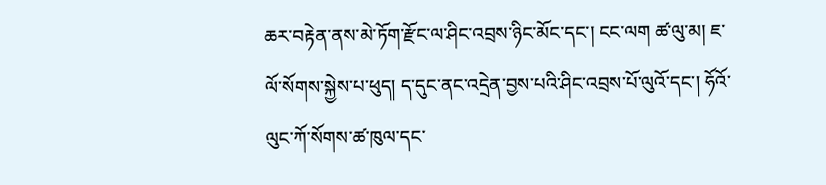ཆར་བརྟེན་ནས་མེ་ཏོག་རྫོང་ལ་ཤིང་འབྲས་ཉིང་མོང་དང་། ངང་ལག ཚ་ལུ་མ། ཇ་ལོ་སོགས་སྐྱེས་པ་ཕུད། ད་དུང་ནང་འདྲེན་བྱས་པའི་ཤིང་འབྲས་པོ་ལུའོ་དང་། ཧོའོ་ལུང་ཀོ་སོགས་ཚ་ཁུལ་དང་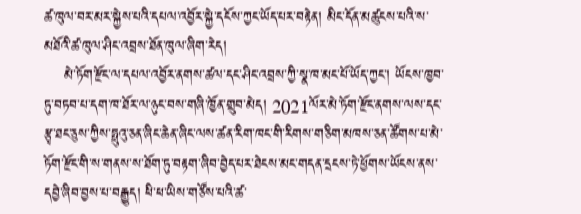ཚ་ཁུལ་བར་མར་སྐྱེས་པའི་དཔལ་འབྱོར་སྐྱེ་དངོས་ཀྱང་ཡོད་པར་བརྟེན། མིང་དོན་མཚུངས་པའི་ས་མཐོའི་ཚ་ཁུལ་ཤིང་འབྲས་ཐོན་ཁུལ་ཞིག་རེད།
    མེ་ཏོག་རྫོང་ལ་དཔལ་འབྱོར་ནགས་ཚལ་དང་ཤིང་འབྲས་ཀྱི་སྣ་ཁ་མང་པོ་ཡོད་ཀྱང་། ཡོངས་ཁྱབ་ཏུ་བཏབ་པ་དག་ཁ་ཐོར་ལ་ཉུང་བས་གཞི་ཁྱོན་གྲུབ་མེད། 2021ལོར་མེ་ཏོག་རྫོང་ནགས་ལས་དང་རྩྭ་ཐང་ཅུས་ཀྱིས་ཧྥུའུ་ཅན་ཞིང་ཆེན་ཞིང་ལས་ཚན་རིག་ཁང་གི་རིགས་གཅིག་མཁས་ཅན་ཚོགས་པ་མེ་ཏོག་རྫོང་གི་ས་གནས་ས་ཐོག་ཏུ་བརྟག་ཞིབ་བྱེད་པར་ཐེངས་མང་གདན་དྲངས་ཏེ་ཕྱོགས་ཡོངས་ནས་དབྱེ་ཞིབ་བྱས་པ་བརྒྱུད། ཕི་ཕ་ཡིས་གཙོས་པའི་ཚ་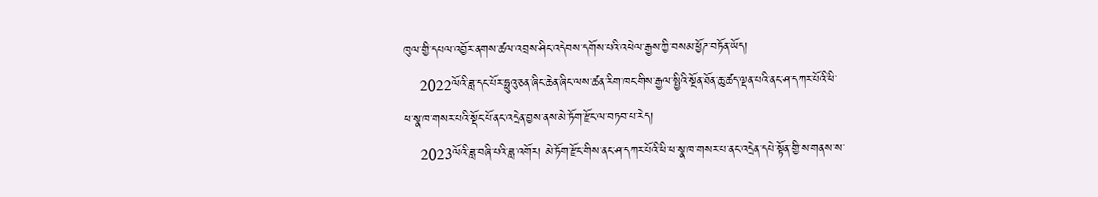ཁུལ་གྱི་དཔལ་འབྱོར་ནགས་ཚལ་འབྲས་ཤིང་འདེབས་དགོས་པའི་འཕེལ་རྒྱས་ཀྱི་བསམ་ཕྱོཌ་བཏོན་ཡོད།
    2022ལོའི་ཟླ་དང་པོར་ཧྥུའུ་ཅན་ཞིང་ཆེན་ཞིང་ལས་ཚན་རིག་ཁང་གིས་རྒྱལ་སྤྱིའི་སྔོན་ཐོན་ཆུ་ཚད་ལྡན་པའི་ནང་ཤ་དཀར་པོའི་ཕི་ཕ་སྣ་ཁ་གསར་པའི་སྡོང་པོ་ནང་འདྲེན་བྱས་ནས་མེ་ཏོག་རྫོང་ལ་བཏབ་པ་རེད།
    2023ལོའི་ཟླ་བཞི་པའི་ཟླ་འགོར། མེ་ཏོག་རྫོང་གིས་ནང་ཤ་དཀར་པོའི་ཕི་ཕ་སྣ་ཁ་གསར་པ་ནང་འདྲེན་དཔེ་སྟོན་གྱི་ས་གནས་ས་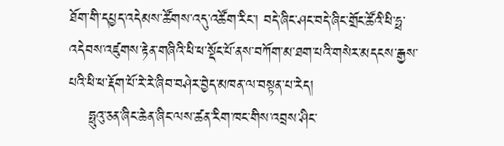ཐོག་གི་དཔྱད་འདེམས་ཚོགས་འདུ་འཚོག་རིང་། བདེ་ཞིང་ཤང་བདེ་ཞིང་གྲོང་ཚོའི་ཕི་ཧྥ་འདེབས་འཛུགས་རྟེན་གཞིའི་ཕི་ཕ་སྡོང་པོ་ནས་བཀོག་མ་ཐག་པའི་གསེར་མདངས་རྒྱས་པའི་ཕི་ཕ་རྡོག་པོ་རེ་རེ་ཞིབ་བཤེར་བྱེད་མཁན་ལ་བསྟན་པ་རེད།
    ཧྥུའུ་ཅན་ཞིང་ཆེན་ཞིང་ལས་ཚན་རིག་ཁང་གིས་འབྲས་ཤིང་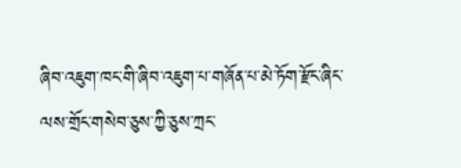ཞིབ་འཇུག་ཁང་གི་ཞིབ་འཇུག་པ་གཞོན་པ་མེ་ཏོག་རྫོང་ཞིང་ལས་གྲོང་གསེབ་ཅུས་ཀྱི་ཅུས་ཀྲང་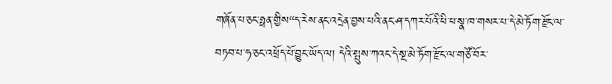གཞོན་པ་ཅང་ཧྥན་གྱིས“ད་རེས་ནང་འདྲེན་བྱས་པའི་ནང་ཤ་དཀར་པོའི་ཕི་ཕ་སྣ་ཁ་གསར་པ་དེ་མེ་ཏོག་རྫོང་ལ་བཏབ་པ་ཧ་ཅང་འཕྲོད་པོ་བྱུང་ཡོད་ལ། དེའི་སྤུས་ཀའང་དེ་སྔ་མེ་ཏོག་རྫོང་ལ་གཙོ་བོར་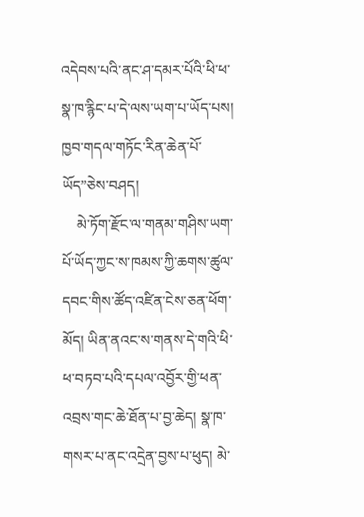འདེབས་པའི་ནང་ཤ་དམར་པོའི་ཕི་ཕ་སྣ་ཁ་རྙིང་པ་དེ་ལས་ཡག་པ་ཡོད་པས། ཁྱབ་གདལ་གཏོང་རིན་ཆེན་པོ་ཡོད”ཅེས་བཤད།
    མེ་ཏོག་རྫོང་ལ་གནམ་གཤིས་ཡག་པོ་ཡོད་ཀྱང་ས་ཁམས་ཀྱི་ཆགས་ཚུལ་དབང་གིས་ཚོད་འཛིན་ངེས་ཅན་ཕོག་མོད། ཡིན་ནའང་ས་གནས་དེ་གའི་ཕི་ཕ་བཏབ་པའི་དཔལ་འབྱོར་གྱི་ཕན་འབྲས་གང་ཆེ་ཐོན་པ་བྱ་ཆེད། སྣ་ཁ་གསར་པ་ནང་འདྲེན་བྱས་པ་ཕུད། མེ་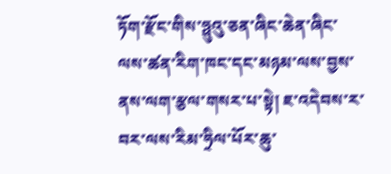ཏོག་རྫོང་གིས་ཧྥུའུ་ཅན་ཞིང་ཆེན་ཞིང་ལས་ཚན་རིག་ཁང་དང་མཉམ་ལས་བྱས་ནས་ལག་རྩལ་གསར་པ་སྟེ། ཇ་འདེབས་ར་བར་ལས་རིམ་ཧྲིལ་པོར་ཆུ་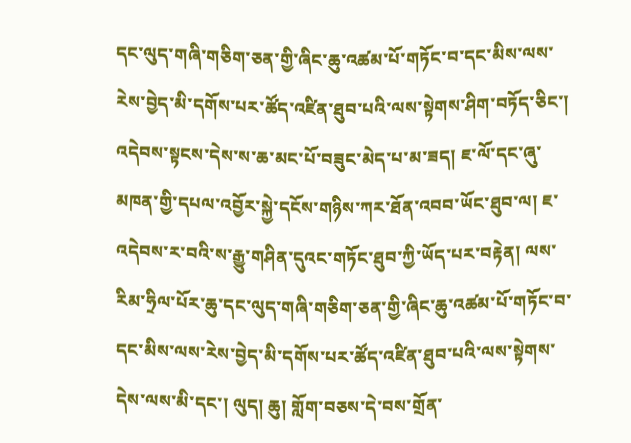དང་ལུད་གཞི་གཅིག་ཅན་གྱི་ཞིང་ཆུ་འཚམ་པོ་གཏོང་བ་དང་མིས་ལས་རེས་བྱེད་མི་དགོས་པར་ཚོད་འཛིན་ཐུབ་པའི་ལས་སྟེགས་ཤིག་བཏོད་ཅིང་། འདེབས་སྟངས་དེས་ས་ཆ་མང་པོ་བཟུང་མེད་པ་མ་ཟད། ཇ་ལོ་དང་ཞུ་མཁན་གྱི་དཔལ་འབྱོར་སྐྱེ་དངོས་གཉིས་ཀར་ཐོན་འབབ་ཡོང་ཐུབ་ལ། ཇ་འདེབས་ར་བའི་ས་རྒྱུ་གཤིན་དུའང་གཏོང་ཐུབ་ཀྱི་ཡོད་པར་བརྟེན། ལས་རིམ་ཧྲིལ་པོར་ཆུ་དང་ལུད་གཞི་གཅིག་ཅན་གྱི་ཞིང་ཆུ་འཚམ་པོ་གཏོང་བ་དང་མིས་ལས་རེས་བྱེད་མི་དགོས་པར་ཚོད་འཛིན་ཐུབ་པའི་ལས་སྟེགས་དེས་ལས་མི་དང་། ལུད། ཆུ། གློག་བཅས་དེ་བས་གྲོན་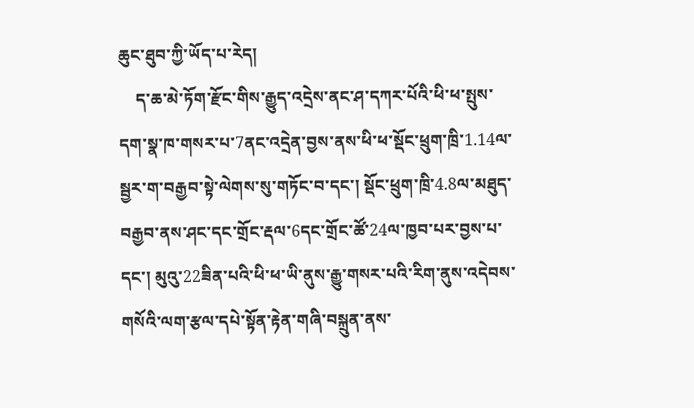ཆུང་ཐུབ་ཀྱི་ཡོད་པ་རེད།
    ད་ཆ་མེ་ཏོག་རྫོང་གིས་རྒྱུད་འདྲེས་ནང་ཤ་དཀར་པོའི་ཕི་ཕ་སྤུས་དག་སྣ་ཁ་གསར་པ་7ནང་འདྲེན་བྱས་ནས་ཕི་ཕ་སྡོང་ཕྲུག་ཁྲི་1.14ལ་སྦྱར་ག་བརྒྱབ་སྟེ་ལེགས་སུ་གཏོང་བ་དང་། སྡོང་ཕྲུག་ཁྲི་4.8ལ་མཐུད་བརྒྱབ་ནས་ཤང་དང་གྲོང་རྡལ་6དང་གྲོང་ཚོ་24ལ་ཁྱབ་པར་བྱས་པ་དང་། མུའུ་22ཟིན་པའི་ཕི་ཕ་ཡི་ནུས་རྒྱུ་གསར་པའི་རིག་ནུས་འདེབས་གསོའི་ལག་རྩལ་དཔེ་སྟོན་རྟེན་གཞི་བསྐྲུན་ནས་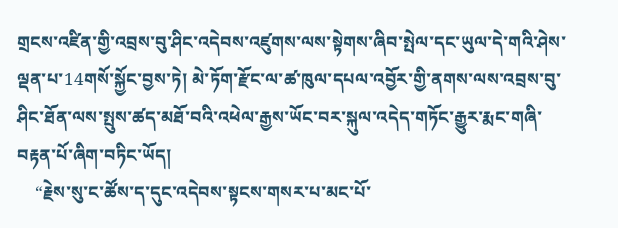གྲངས་འཛིན་གྱི་འབྲས་བུ་ཤིང་འདེབས་འཛུགས་ལས་སྟེགས་ཞིབ་སྤེལ་དང་ཡུལ་དེ་གའི་ཤེས་ལྡན་པ་14གསོ་སྐྱོང་བྱས་ཏེ། མེ་ཏོག་རྫོང་ལ་ཚ་ཁུལ་དཔལ་འབྱོར་གྱི་ནགས་ལས་འབྲས་བུ་ཤིང་ཐོན་ལས་སྤུས་ཚད་མཐོ་བའི་འཕེལ་རྒྱས་ཡོང་བར་སྐུལ་འདེད་གཏོང་རྒྱུར་རྨང་གཞི་བརྟན་པོ་ཞིག་བཏིང་ཡོད།
    “རྗེས་སུ་ང་ཚོས་ད་དུང་འདེབས་སྟངས་གསར་པ་མང་པོ་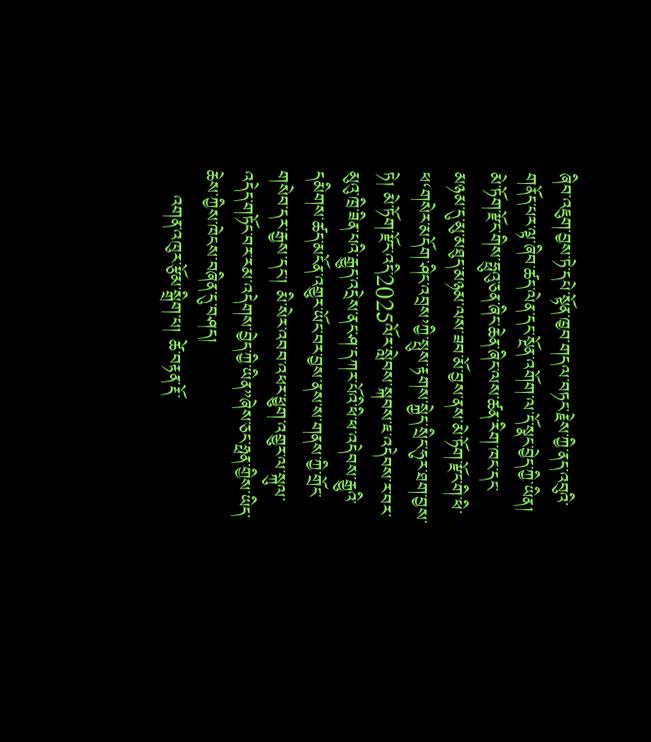ཞིབ་འཇུག་བྱས་ཏེ་དཔེ་སྟོན་ཁྱབ་གདལ་བཏང་རྗེས་ཀྱི་ནད་འབུའི་གནོད་པར་ལྟ་ཞིབ་ཚད་ལེན་དང་སྔོན་འགོག་ལ་དོ་སྣང་བྱེད་ཀྱི་ཡིན། མེ་ཏོག་རྫོང་གིས་ཧྥུའུ་ཅན་ཞིང་ཆེན་ཞིང་ལས་ཚན་རིག་ཁང་དང་མཉམ་དུ་མུ་མཐུད་མཉམ་ལས་ཟབ་མོ་བྱས་ནས་མེ་ཏོག་རྫོང་གི་ཕི་ཕ‘གསེར་མདོག་ཤིང་འབྲས’ཀྱི་སྤུས་རྟགས་སྐྱེད་སྲིང་ཧུར་ཐག་བྱས་ཏེ། མེ་ཏོག་རྫོང་འདི་2025ལོར་སླེབས་སྐབས་ཇ་འདེབས་ར་བར་མུའུ་ཁྲི་ཟིན་པའི་རྒྱུད་འདྲེས་ནང་ཤ་དཀར་པོའི་ཕི་ཕ་འདེབས་རྒྱུའི་དམིགས་ཚད་མངོན་འགྱུར་ཡོང་བར་བྱས་ནས་ས་གནས་ཀྱི་གྲོང་གསེབ་དར་རྒྱས་དང་། མི་སེར་འབབ་འཕར་ཕྱུག་འགྱུར་ལ་སྐུལ་འདེད་གཏོང་བར་རམ་འདེགས་བྱེད་ཀྱི་ཡིན”ཞེས་ཅང་ཧྥན་གྱིས་ཡིད་ཆེས་ཀྱིས་ཁེངས་བཞིན་དུ་བཤད།
    འགན་འཁུར་རྩོམ་སྒྲིག་པ། ཚེ་བརྟན་རྡོ་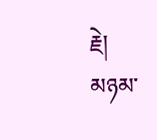རྗེ།
མཉམ་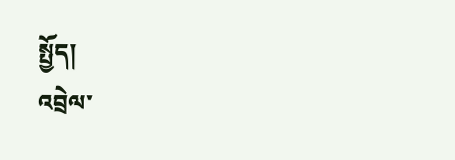སྤྱོད།
འབྲེལ་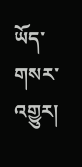ཡོད་གསར་འགྱུར།